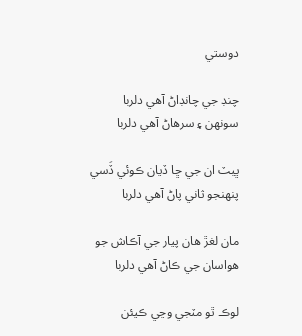دوستي

چنڊ جي چانڊاڻ آهي دلربا
سونهن ۽ سرهاڻ آهي دلربا

ڀيٽ ان جي ڇا ڏيان ڪوئي ڏَسي
پنهنجو ثاني پاڻ آهي دلربا

مان لغڙ هان پيار جي آڪاش جو
هواسان جي ڪاڻ آهي دلربا

لوڪ ٿو مٽجي وڃي ڪيئن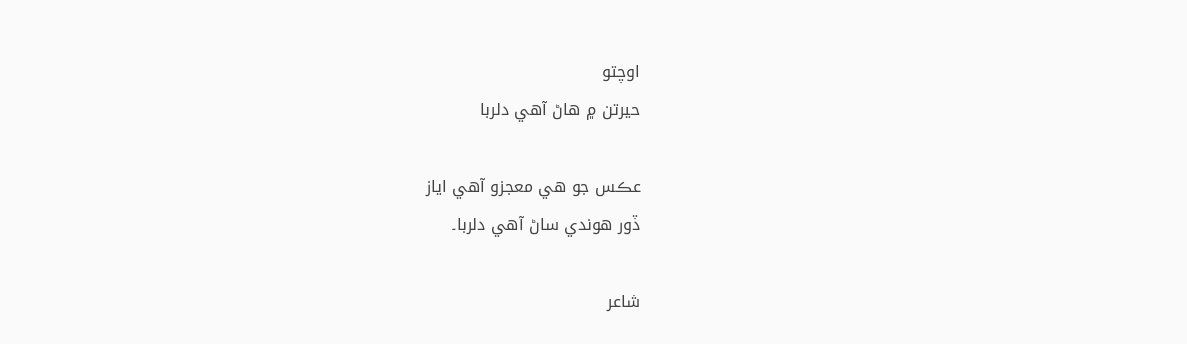اوچتو
حيرتن ۾ هاڻ آهي دلربا

عڪس جو هي معجزو آهي اياز
ڏور هوندي ساڻ آهي دلربا۔

شاعر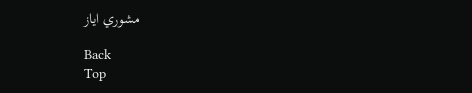مشوري اياز

Back
Top